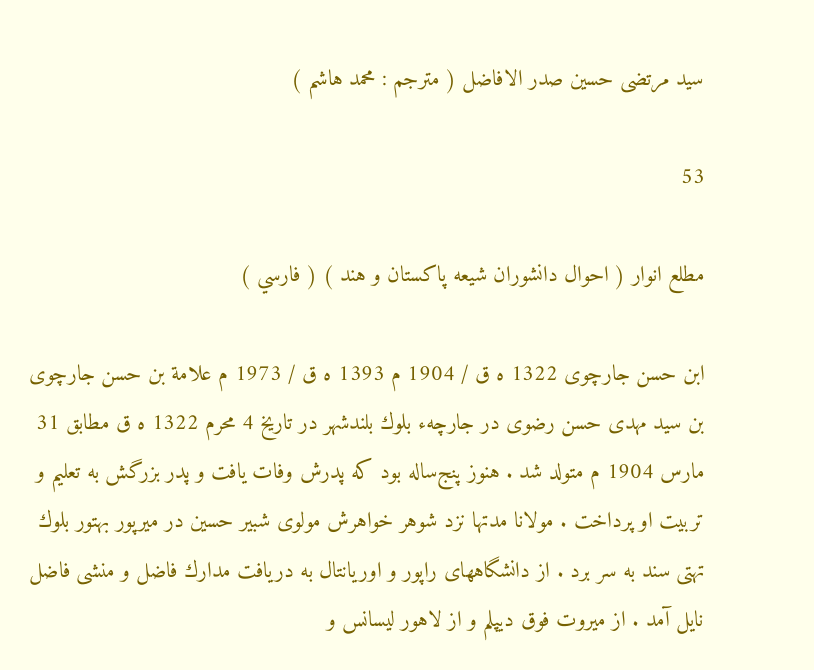سيد مرتضى حسين صدر الافاضل ( مترجم : محمد هاشم )

53

مطلع انوار ( احوال دانشوران شيعه پاكستان و هند ) ( فارسي )

ابن حسن جارچوى 1322 ه ق / 1904 م 1393 ه ق / 1973 م علامة بن حسن جارچوى بن سيد مهدى حسن رضوى در جارچهء بلوك بلندشهر در تاريخ 4 محرم 1322 ه ق مطابق 31 مارس 1904 م متولد شد . هنوز پنج‌ساله بود كه پدرش وفات يافت و پدر بزرگش به تعليم و تربيت او پرداخت . مولانا مدتها نزد شوهر خواهرش مولوى شبير حسين در ميرپور بهتور بلوك تهتى سند به سر برد . از دانشگاههاى راپور و اوريانتال به دريافت مدارك فاضل و منشى فاضل نايل آمد . از ميروت فوق ديپلم و از لاهور ليسانس و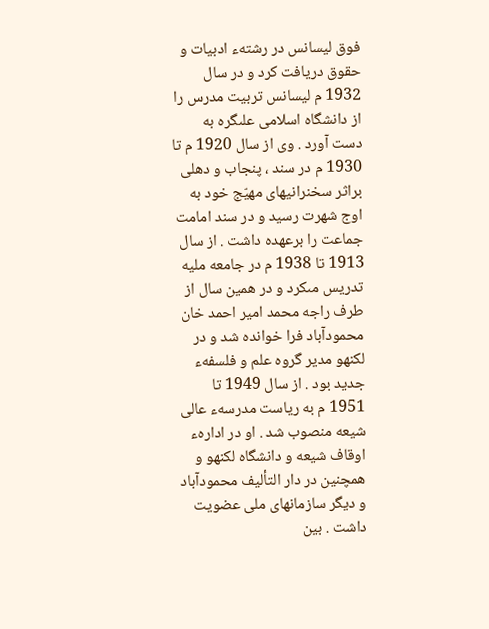فوق ليسانس در رشتهء ادبيات و حقوق دريافت كرد و در سال 1932 م ليسانس تربيت مدرس را از دانشگاه اسلامى علىگره به دست آورد . وى از سال 1920 م تا 1930 م در سند ، پنجاب و دهلى براثر سخنرانيهاى مهيّج خود به اوج شهرت رسيد و در سند امامت جماعت را برعهده داشت . از سال 1913 تا 1938 م در جامعه مليه تدريس مىكرد و در همين سال از طرف راجه محمد امير احمد خان محمودآباد فرا خوانده شد و در لكنهو مدير گروه علم و فلسفهء جديد بود . از سال 1949 تا 1951 م به رياست مدرسهء عالى شيعه منصوب شد . او در ادارهء اوقاف شيعه و دانشگاه لكنهو و همچنين در دار التأليف محمودآباد و ديگر سازمانهاى ملى عضويت داشت . بين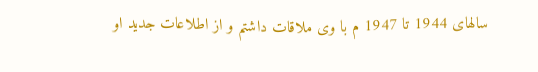سالهاى 1944 تا 1947 م با وى ملاقات داشتم و از اطلاعات جديد او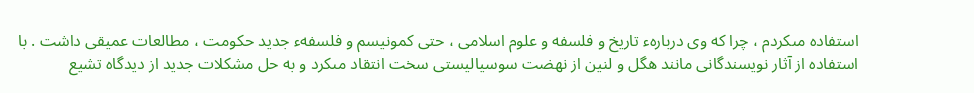استفاده مىكردم ، چرا كه وى دربارهء تاريخ و فلسفه و علوم اسلامى ، حتى كمونيسم و فلسفهء جديد حكومت ، مطالعات عميقى داشت . با استفاده از آثار نويسندگانى مانند هگل و لنين از نهضت سوسياليستى سخت انتقاد مىكرد و به حل مشكلات جديد از ديدگاه تشيع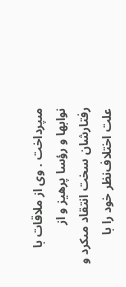مىپرداخت . وى از ملاقات با نوابها و رؤسا پرهيز و از رفتارشان سخت انتقاد مىكرد و علت اختلاف‌نظر خود را با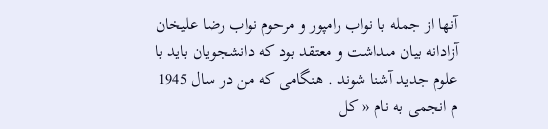آنها از جمله با نواب رامپور و مرحوم نواب رضا عليخان آزادانه بيان مىداشت و معتقد بود كه دانشجويان بايد با علوم جديد آشنا شوند . هنگامى كه من در سال 1945 م انجمى به نام « كل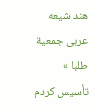هند شيعه عربى جمعية طلبا » تأسيس كردم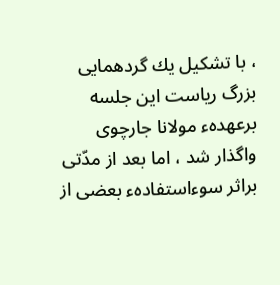، با تشكيل يك گردهمايى بزرگ رياست اين جلسه برعهدهء مولانا جارچوى واگذار شد ، اما بعد از مدّتى براثر سوءاستفادهء بعضى از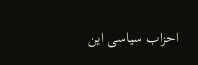احزاب سياسى اين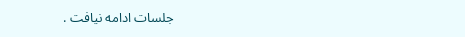جلسات ادامه نيافت .